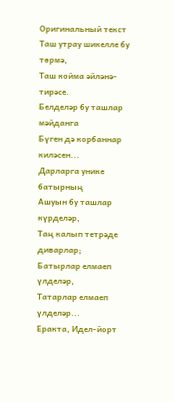Оригинальный текст
Таш утрау шикелле бу төрмә,
Таш койма әйләнә-тирәсе.
Белделәр бу ташлар мәйданга
Бүген дә корбаннар киләсен...
Дарларга унике батырның
Ашуын бу ташлар күрделәр,
Таң калып тетрәде диварлар;
Батырлар елмаеп үлделәр,
Татарлар елмаеп үлделәр...
Еракта, Идел-йорт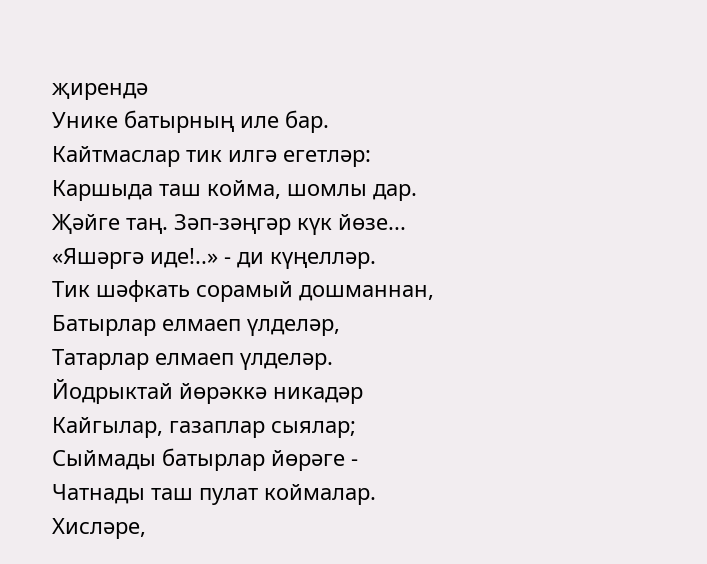җирендә
Унике батырның иле бар.
Кайтмаслар тик илгә егетләр:
Каршыда таш койма, шомлы дар.
Җәйге таң. Зәп-зәңгәр күк йөзе...
«Яшәргә иде!..» - ди күңелләр.
Тик шәфкать сорамый дошманнан,
Батырлар елмаеп үлделәр,
Татарлар елмаеп үлделәр.
Йодрыктай йөрәккә никадәр
Кайгылар, газаплар сыялар;
Сыймады батырлар йөрәге -
Чатнады таш пулат коймалар.
Хисләре,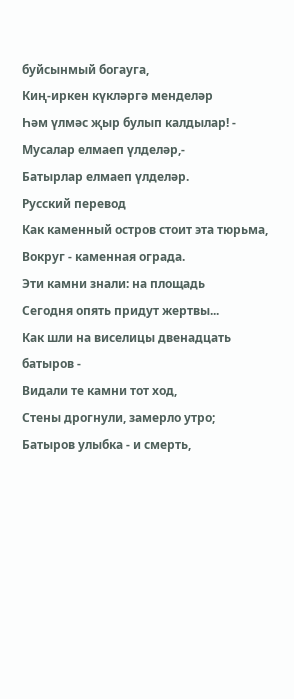буйсынмый богауга,
Киң-иркен күкләргә менделәр
Һәм үлмәс җыр булып калдылар! -
Мусалар елмаеп үлделәр,-
Батырлар елмаеп үлделәр.
Русский перевод
Как каменный остров стоит эта тюрьма,
Вокруг - каменная ограда.
Эти камни знали: на площадь
Сегодня опять придут жертвы...
Как шли на виселицы двенадцать батыров -
Видали те камни тот ход,
Стены дрогнули, замерло утро;
Батыров улыбка - и смерть,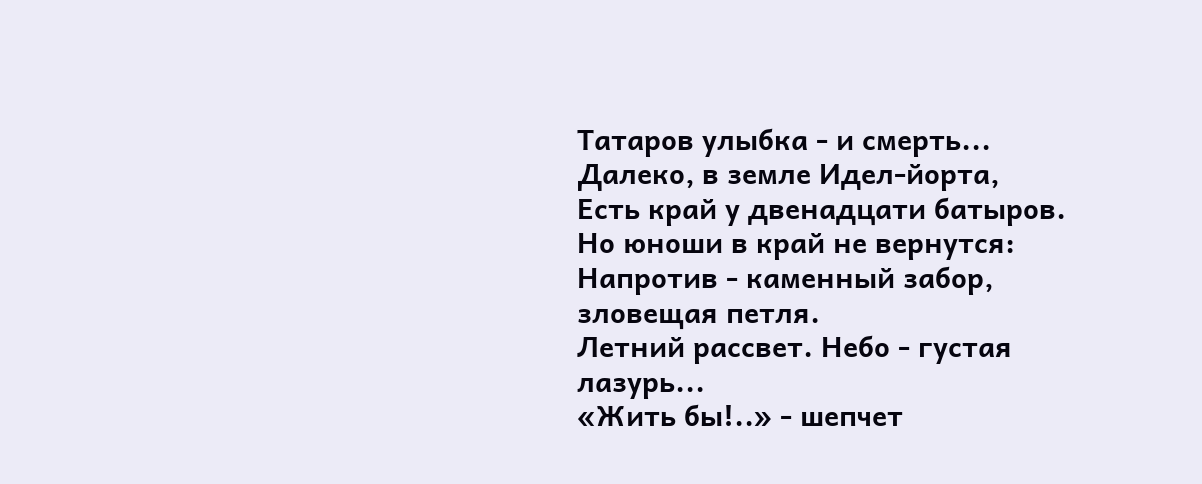Татаров улыбка - и смерть...
Далеко, в земле Идел-йорта,
Есть край у двенадцати батыров.
Но юноши в край не вернутся:
Напротив - каменный забор, зловещая петля.
Летний рассвет. Небо - густая лазурь...
«Жить бы!..» - шепчет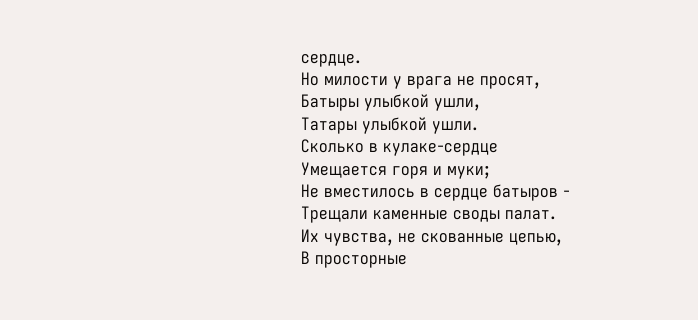сердце.
Но милости у врага не просят,
Батыры улыбкой ушли,
Татары улыбкой ушли.
Сколько в кулаке-сердце
Умещается горя и муки;
Не вместилось в сердце батыров -
Трещали каменные своды палат.
Их чувства, не скованные цепью,
В просторные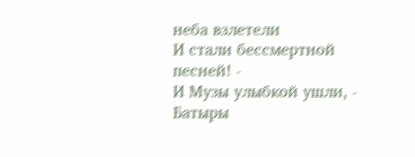неба взлетели
И стали бессмертной песней! -
И Музы улыбкой ушли, -
Батыры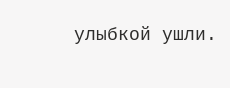улыбкой ушли.